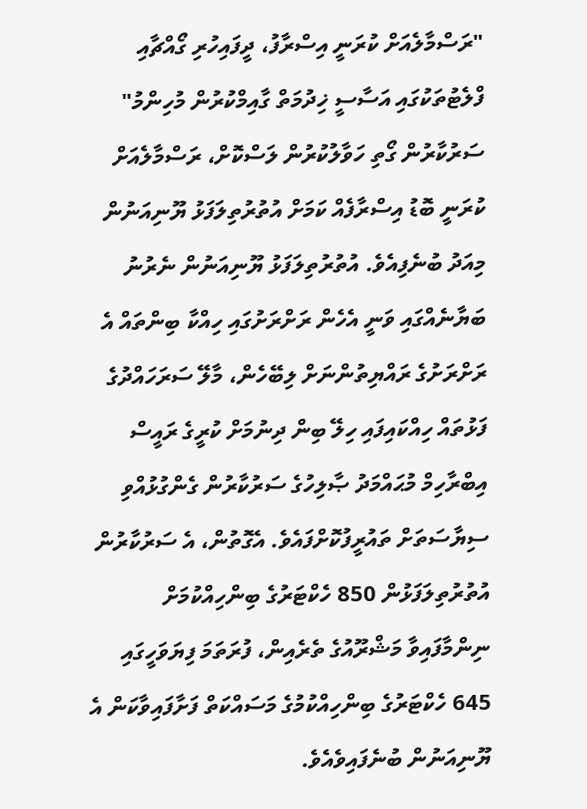"ރަސްމާލެއަށް ކުރަނީ އިސްރާފު، ދީފައިހުރި ގޯއްޗާއި ފްލެޓުތަކުގައި އަސާސީ ޚިދުމަތް ގާއިމްކުރުން މުހިންމު"
ސަރުކާރުން ގޯތި ހަވާލުކުރުން ލަސްކޮށް، ރަސްމާލެއަށް ކުރަނީ ބޮޑު އިސްރާފެއް ކަމަށް އުތުރުތިލަފަޅު ޔޫނިއަނުން މިއަދު ބުނެފިއެވެ. އުތުރުތިލަފަޅު ޔޫނިއަނުން ނެރުނު ބަޔާނެއްގައި ވަނީ އެހެން ރަށްރަށުގައި ހިއްކާ ބިންތައް އެ ރަށްރަށުގެ ރައްޔިތުންނަށް ލިބޭހެން، މާލޭ ސަރަހައްދުގެ ފަޅުތައް ހިއްކައިފައި ހިލޭ ބިން ދިނުމަށް ކުރީގެ ރައީސް އިބްރާހިމް މުޙައްމަދު ޞާލިހުގެ ސަރުކާރުން ގެންގުޅުއްވި ސިޔާސަތަށް ތައުރީފުކޮށްފައެވެ. އެގޮތުން، އެ ސަރުކާރުން އުތުރުތިލަފަޅުން 850 ހެކްޓަރުގެ ބިންހިއްކުމަށް ނިންމާފައިވާ މަޝްރޫއުގެ ތެރެއިން، ފުރަތަމަ ފިޔަވަހީގައި 645 ހެކްޓަރުގެ ބިންހިއްކުމުގެ މަސައްކަތް ފަށާފައިވާކަން އެ ޔޫނިއަނުން ބުނެފައިވެއެވެ.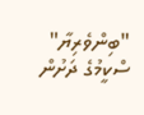"ބިންވެރިޔާ" ސްކީމުގެ ދަށުން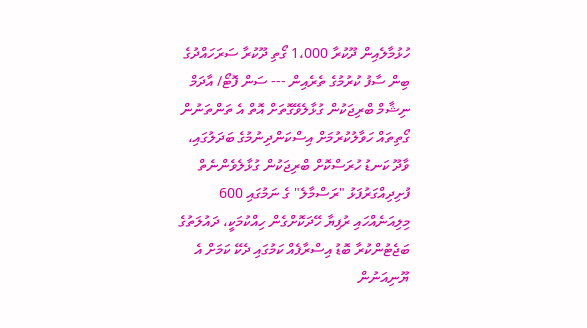ހުޅުމާލެއިން ދޫކުރާ 1،000 ގޯތި ދޫކުރާ ސަރަހައްދުގެ ބިން ސާފު ކުރުމުގެ ތެރެއިން --- ސަން ފޮޓޯ/ އާދަމް ނިޝާމް ބްރިޖަކުން ގުޅާލެވޭގޮތަށް އޮތް އެ ތަންތަނުން ގޯތިތައް ހަވާލުކުރުމަށް އިސްކަންދިނުމުގެ ބަދަލުގައި، ވާދޫ ކަނޑު ހުރަސްކޮށް ބްރިޖަކުން ގުޅާލެވެންނެތް ފުށިދިއްގަރުފަޅު "ރަސްމާލެ" ގެ ނަމުގައި 600 މިލިއަނެއްހައި ރުފިޔާ ހޭދަކޮށްގެން ހިއްކުމަކީ، ދައުލަތުގެ ބަޖެޓުންކުރާ ބޮޑު އިސްރާފެއް ކަމުގައި ދެކޭ ކަމަށް އެ ޔޫނިއަނުން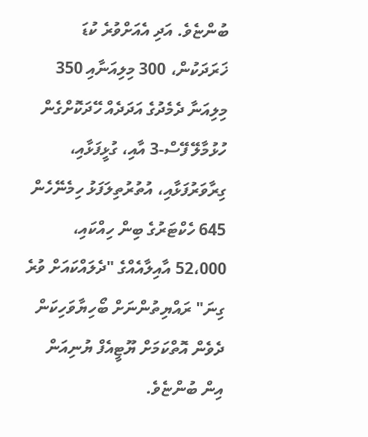ބުންޏެވެ. އަދި އެއަށްވުރެ ކުޑަ ޚަރަދަކުން، 300 މިލިއަނާއި 350 މިލިއަނާ ދެމެދުގެ އަދަދެއް ހޭދަކޮށްގެން ހުޅުމާލޭ ފޭސް-3 އާއި، ގުޅީފަޅާއި، ގިރާވަރުފަޅާއި، އުތުރުތިލަފަޅު ހިމެނޭހެން 645 ހެކްޓަރުގެ ބިން ހިއްކައި، 52،000 އާއިލާއެއްގެ "ދެލައްކައަށް ވުރެ ގިނަ" ރައްޔިތުންނަށް ބޯހިޔާވަހިކަން ދެވެން އޮތްކަމަށް ޔޫޓީއެފް ޔުނިއަން އިން ބުންޏެވެ.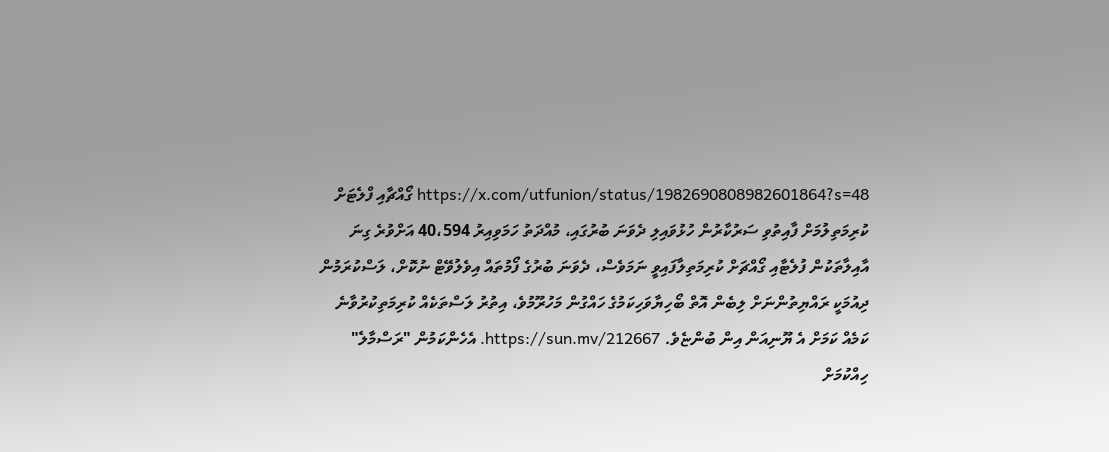https://x.com/utfunion/status/1982690808982601864?s=48 ގޯއްޗާއި ފްލެޓަށް ކުރިމަތިލުމަށް ފާއިތުވި ސަރުކާރުން ހުޅުވައިލި ދެވަނަ ބުރުގައި، މުއްދަތު ހަމަވިއިރު 40،594 އަށްވުރެ ގިނަ އާއިލާތަކުން ފުލެޓާއި ގޯއްޗަށް ކުރިމަތިލާފައިވީ ނަމަވެސް، ދެވަނަ ބުރުގެ ފޯމުތައް އިވެލުވޭޓް ނުކޮށް، ލަސްކުރަމުން ދިއުމަކީ ރައްޔިތުންނަށް ލިބެން އޮތް ބޯހިޔާވަހިކަމުގެ ހައްގުން މަހުރޫމުވެ، އިތުރު ލަސްތަކެއް ކުރިމަތިކުރުވާނެ ކަމެއް ކަމަށް އެ ޔޫނިއަން އިން ބުންޏެވެ. https://sun.mv/212667. އެހެންކަމުން "ރަސްމާލެ" ހިއްކުމަށް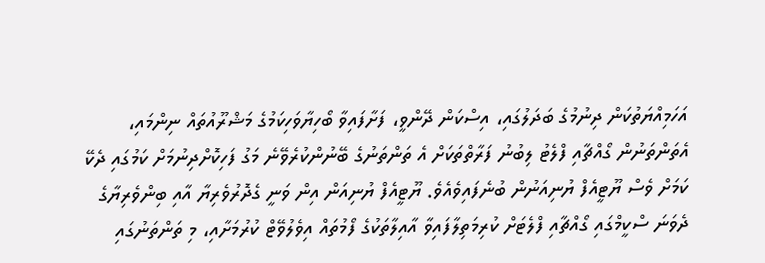އަހަމިއްޔަތުކަން ދިނުމުގެ ބަދަލުގައި، އިސްކަން ދޭންވީ، ފަށާފައިވާ ބޯހިޔާވަހިކަމުގެ މަޝްރޫއުތައް ނިންމައި، އެތަންތަނުން ގޯއްޗާއި ފްލެޓު ލިބުނު ފަރާތްތަކަށް އެ ތަންތަނުގެ ބޭނުންކުރެވޭނެ މަގު ފަހިކޮށްދިނުމަށް ކަމުގައި ދެކޭ ކަމަށް ވެސް ޔޫޓީއެފް ޔުނިއަނުން ބުނެފައިވެއެވެ. ޔޫޓީއެފް ޔުނިއަން އިން ވަނީ ގެދޮރުވެރިޔާ އާއި ބިންވެރިޔާގެ ދެވަނަ ސްކީމްގައި ގޯއްޗާއި ފްލެޓަށް ކުރިމަތިލާފައިވާ އާއިލާތަކުގެ ފޯމުތައް އިވެލުވޭޓް ކުރުމަށާއި، މި ތަންތަނުގައި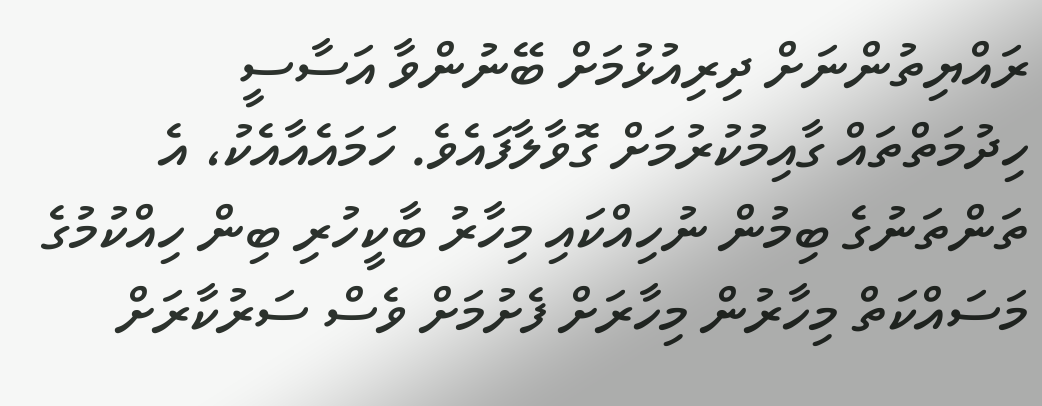ރައްޔިތުންނަށް ދިރިއުޅުމަށް ބޭނުންވާ އަސާސީ ހިދުމަތްތައް ގާއިމުކުރުމަށް ގޮވާލާފައެވެ. ހަމައެއާއެކު، އެ ތަންތަނުގެ ބިމުން ނުހިއްކައި މިހާރު ބާކީހުރި ބިން ހިއްކުމުގެ މަސައްކަތް މިހާރުން މިހާރަށް ފެށުމަށް ވެސް ސަރުކާރަށް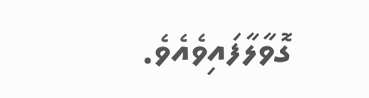ގޮވާލާފައިވެއެވެ.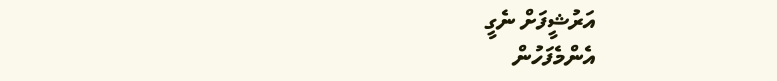އަރުޝީފަށް ނެގީ
އެންމެފަހުން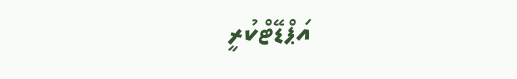އަޕްޑޭޓްކުރީ